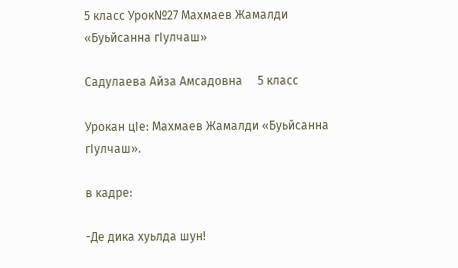5 класс Урок№27 Махмаев Жамалди «Буьйсанна гIулчаш»

Садулаева Айза Амсадовна     5 класс

Урокан цIе: Махмаев Жамалди «Буьйсанна гIулчаш».

в кадре:

-Де дика хуьлда шун!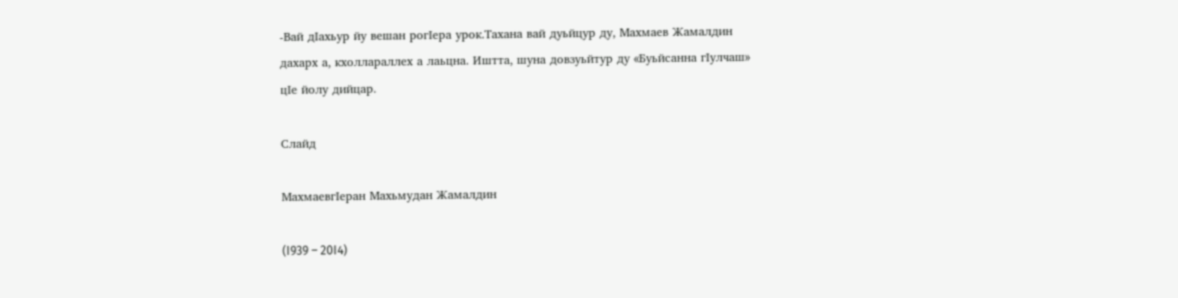-Вай дIахьур йу вешан рогIера урок.Тахана вай дуьйцур ду, Махмаев Жамалдин дахарх а, кхоллараллех а лаьцна. Иштта, шуна довзуьйтур ду «Буьйсанна гIулчаш» цIе йолу дийцар.

Слайд

МахмаевгIеран Махьмудан Жамалдин

(I939 – 20I4)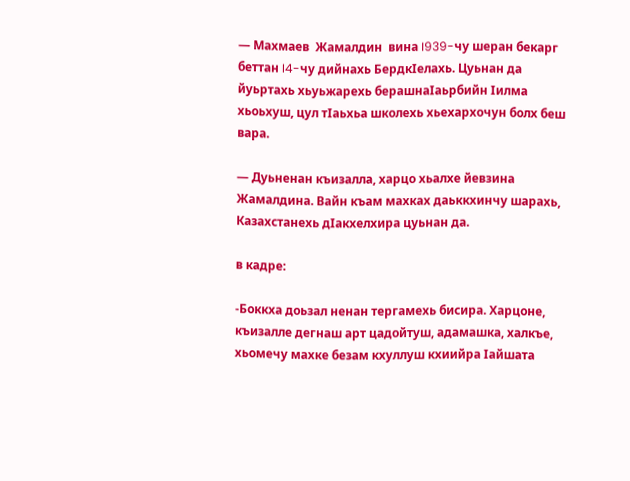— Махмаев  Жамалдин  вина I939-чу шеран бекарг  беттан I4-чу дийнахь БердкIелахь. Цуьнан да йуьртахь хьуьжарехь берашнаIаьрбийн Iилма хьоьхуш, цул тIаьхьа школехь хьехархочун болх беш вара.

— Дуьненан къизалла, харцо хьалхе йевзина Жамалдина. Вайн къам махках даьккхинчу шарахь, Казахстанехь дIакхелхира цуьнан да.

в кадре:

-Боккха доьзал ненан тергамехь бисира. Харцоне, къизалле дегнаш арт цадойтуш, адамашка, халкъе, хьомечу махке безам кхуллуш кхиийра Iайшата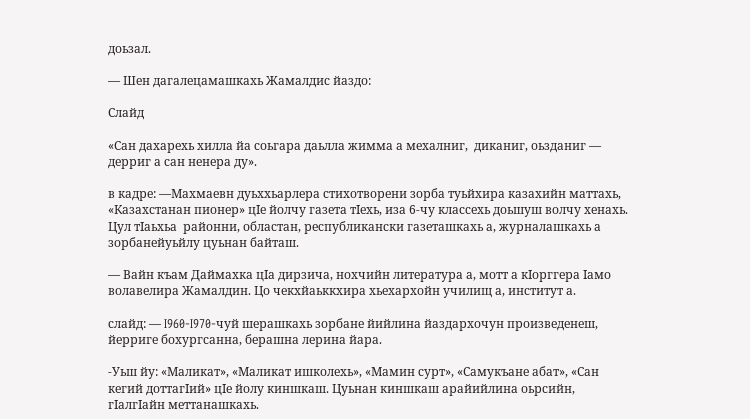доьзал.

— Шен дагалецамашкахь Жамалдис йаздо:

Слайд

«Сан дахарехь хилла йа соьгара даьлла жимма а мехалниг,  диканиг, оьзданиг — дерриг а сан ненера ду».

в кадре: —Махмаевн дуьххьарлера стихотворени зорба туьйхира казахийн маттахь, «Казахстанан пионер» цIе йолчу газета тIехь, иза 6-чу классехь доьшуш волчу хенахь.  Цул тIаьхьа  районни, областан, республикански газеташкахь а, журналашкахь а зорбанейуьйлу цуьнан байташ.

— Вайн къам Даймахка цIа дирзича, нохчийн литература а, мотт а кIорггера Iамо волавелира Жамалдин. Цо чекхйаьккхира хьехархойн училищ а, институт а.

слайд: — I960-I970-чуй шерашкахь зорбане йийлина йаздархочун произведенеш, йерриге бохургсанна, берашна лерина йара.

-Уьш йу: «Маликат», «Маликат ишколехь», «Мамин сурт», «Самукъане абат», «Сан кегий доттагIий» цIе йолу киншкаш. Цуьнан киншкаш арайийлина оьрсийн, гIалгIайн меттанашкахь.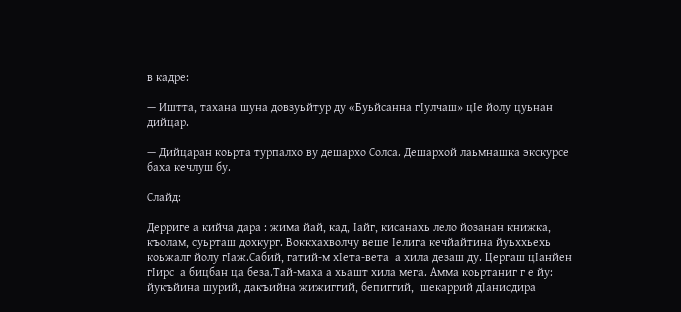в кадре:

— Иштта, тахана шуна довзуьйтур ду «Буьйсанна гIулчаш» цIе йолу цуьнан дийцар.

— Дийцаран коьрта турпалхо ву дешархо Солса. Дешархой лаьмнашка экскурсе баха кечлуш бу.

Слайд:

Дерриге а кийча дара : жима йай, кад, Iайг, кисанахь лело йозанан книжка, къолам, суьрташ дохкург. Воккхахволчу веше Iелига кечйайтина йуьххьехь коьжалг йолу гIаж.Сабий, гатий-м хIета-вета  а хила дезаш ду. Цергаш цIанйен гIирс  а бицбан ца беза.Тай-маха а хьашт хила мега. Амма коьртаниг г е йу: йукъйина шурий, дакъийна жижиггий, бепиггий,  шекаррий дIанисдира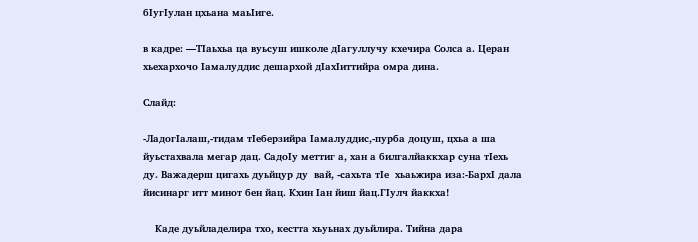бIугIулан цхьана маьIиге.

в кадре: —ТIаьхьа ца вуьсуш ишколе дIагуллучу кхечира Солса а. Церан хьехархочо Iамалуддис дешархой дIахIиттийра омра дина.

Слайд:

-ЛадогIалаш,-тидам тIеберзийра Iамалуддис,-пурба доцуш, цхьа а ша йуьстахвала мегар дац. СадоIу меттиг а, хан а билгалйаккхар суна тIехь ду. Важадерш цигахь дуьйцур ду  вай, -сахьта тIе  хьаьжира иза:-БархI дала йисинарг итт минот бен йац. Кхин Iан йиш йац.ГIулч йаккха!

    Каде дуьйладелира тхо, кестта хьуьнах дуьйлира. Тийна дара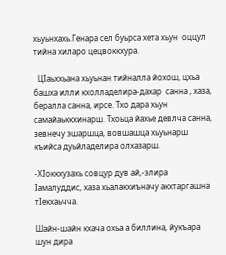хьуьнхахь.Генара сел буьрса хета хьун  оццул тийна хиларо цецвоккхура.

  ЦIаьххьана хьуьнан тийналла йохош, цхьа башха илли кхолладелира-дахар  санна , хаза, бералла санна, ирсе. Тхо дара хьун самайаьккхинарш. Тхоьца йахье девлча санна, зевнечу эшаршца, вовшашца хьуьнарш къийса дуьйладелира олхазарш.

-ХIоккхузахь совцур дув ай,-элира Iамалуддис, хаза хьалакхиъначу акхтаргашна тIекхаьчча.

Шайн-шайн кхача охьа а биллина, йукъара шун дира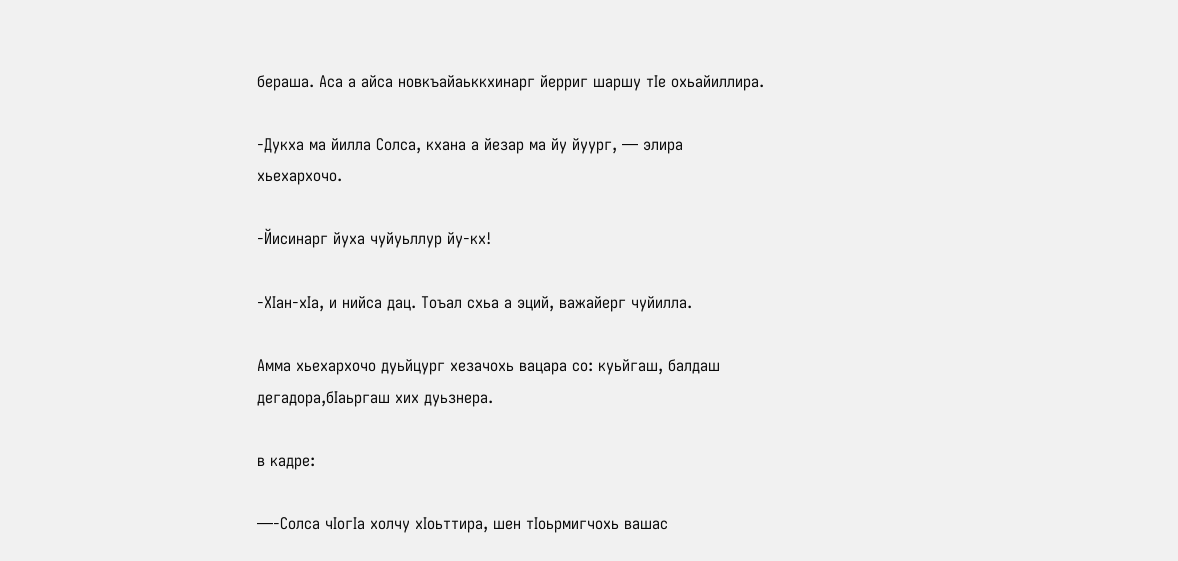бераша. Аса а айса новкъайаьккхинарг йерриг шаршу тIе охьайиллира.

-Дукха ма йилла Солса, кхана а йезар ма йу йуург, — элира хьехархочо.

-Йисинарг йуха чуйуьллур йу-кх!

-ХIан-хIа, и нийса дац. Тоъал схьа а эций, важайерг чуйилла.

Амма хьехархочо дуьйцург хезачохь вацара со: куьйгаш, балдаш дегадора,бIаьргаш хих дуьзнера.

в кадре:

—-Солса чIогIа холчу хIоьттира, шен тIоьрмигчохь вашас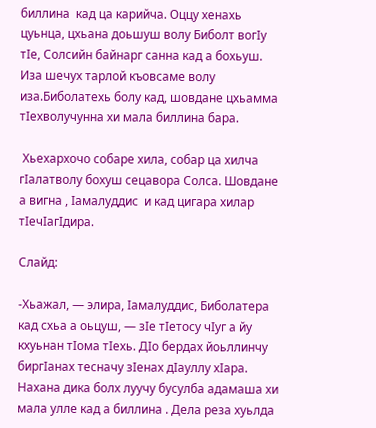биллина  кад ца карийча. Оццу хенахь цуьнца, цхьана доьшуш волу Биболт вогIу  тIе, Солсийн байнарг санна кад а бохьуш. Иза шечух тарлой къовсаме волу иза.Биболатехь болу кад, шовдане цхьамма тIехволучунна хи мала биллина бара.

 Хьехархочо собаре хила, собар ца хилча гIалатволу бохуш сецавора Солса. Шовдане а вигна , Iамалуддис  и кад цигара хилар тIечIагIдира.

Слайд:

-Хьажал, — элира, Iамалуддис, Биболатера кад схьа а оьцуш, — зIе тIетосу чIуг а йу кхуьнан тIома тIехь. ДIо бердах йоьллинчу биргIанах тесначу зIенах дIауллу хIара. Нахана дика болх луучу бусулба адамаша хи мала улле кад а биллина . Дела реза хуьлда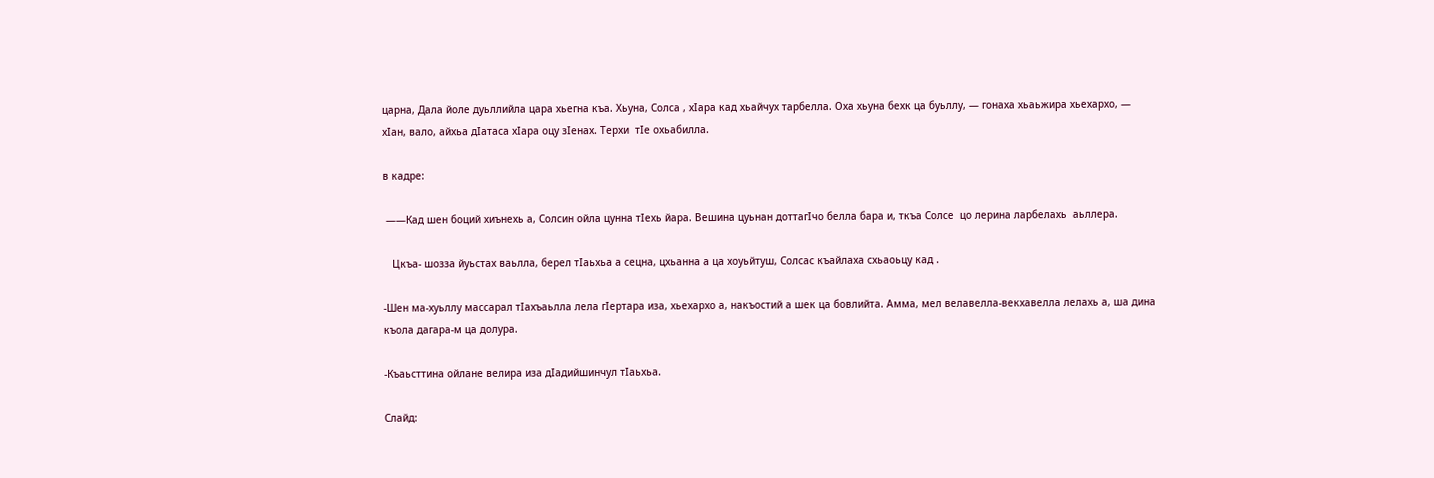царна, Дала йоле дуьллийла цара хьегна къа. Хьуна, Солса , хIара кад хьайчух тарбелла. Оха хьуна бехк ца буьллу, — гонаха хьаьжира хьехархо, — хIан, вало, айхьа дIатаса хIара оцу зIенах. Терхи  тIе охьабилла.

в кадре:

 ——Кад шен боций хиънехь а, Солсин ойла цунна тIехь йара. Вешина цуьнан доттагIчо белла бара и, ткъа Солсе  цо лерина ларбелахь  аьллера.

   Цкъа- шозза йуьстах ваьлла, берел тIаьхьа а сецна, цхьанна а ца хоуьйтуш, Солсас къайлаха схьаоьцу кад .

-Шен ма-хуьллу массарал тIахъаьлла лела гIертара иза, хьехархо а, накъостий а шек ца бовлийта. Амма, мел велавелла-векхавелла лелахь а, ша дина къола дагара-м ца долура.

-Къаьсттина ойлане велира иза дIадийшинчул тIаьхьа.

Слайд: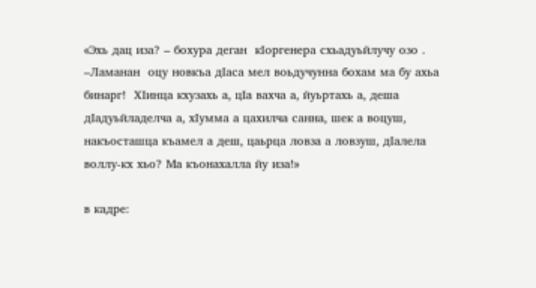«Эхь дац иза? – бохура деган  кIоргенера схьадуьйлучу озо . –Ламанан  оцу новкъа дIаса мел воьдучунна бохам ма бу ахьа бинарг!  ХIинца кхузахь а, цIа вахча а, йуьртахь а, деша дIадуьйладелча а, хIумма а цахилча санна, шек а воцуш, накъосташца къамел а деш, цаьрца ловза а ловзуш, дIалела воллу-кх хьо? Ма къонахалла йу иза!»

в кадре: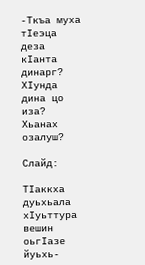-Ткъа муха тIеэца деза кIанта динарг? ХIунда дина цо иза? Хьанах озалуш?

Слайд:

ТIаккха дуьхьала хIуьттура вешин оьгIазе йуьхь-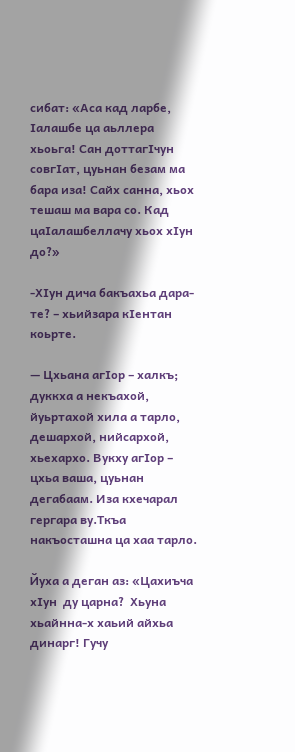сибат: «Аса кад ларбе, Iалашбе ца аьллера хьоьга! Сан доттагIчун совгIат, цуьнан безам ма бара иза! Сайх санна, хьох тешаш ма вара со. Кад цаIалашбеллачу хьох хIун до?»

-ХIун дича бакъахьа дара-те? – хьийзара кIентан коьрте.

— Цхьана агIор – халкъ; дуккха а некъахой, йуьртахой хила а тарло, дешархой, нийсархой, хьехархо. Вукху агIор – цхьа ваша, цуьнан дегабаам. Иза кхечарал гергара ву.Ткъа накъосташна ца хаа тарло.

Йуха а деган аз: «Цахиъча хIун  ду царна?  Хьуна хьайнна-х хаьий айхьа динарг! Гучу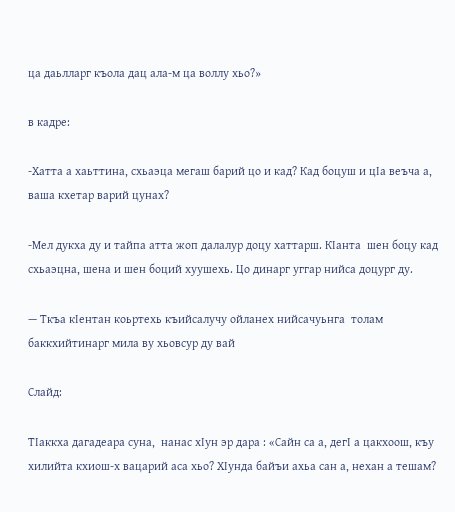ца даьлларг къола дац ала-м ца воллу хьо?»

в кадре:

-Хатта а хаьттина, схьаэца мегаш барий цо и кад? Кад боцуш и цIа веъча а, ваша кхетар варий цунах?

-Мел дукха ду и тайпа атта жоп далалур доцу хаттарш. КIанта  шен боцу кад схьаэцна, шена и шен боций хуушехь. Цо динарг уггар нийса доцург ду.

— Ткъа кIентан коьртехь къийсалучу ойланех нийсачуьнга  толам баккхийтинарг мила ву хьовсур ду вай

Слайд:

ТIаккха дагадеара суна,  нанас хIун эр дара : «Сайн са а, дегI а цакхоош, къу хилийта кхиош-х вацарий аса хьо? ХIунда байъи ахьа сан а, нехан а тешам?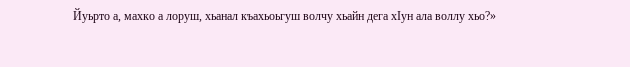Йуьрто а, махко а лоруш, хьанал къахьоьгуш волчу хьайн дега хIун ала воллу хьо?»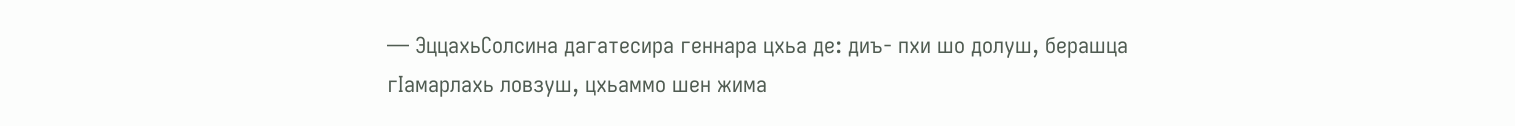— ЭццахьСолсина дагатесира геннара цхьа де: диъ- пхи шо долуш, берашца гIамарлахь ловзуш, цхьаммо шен жима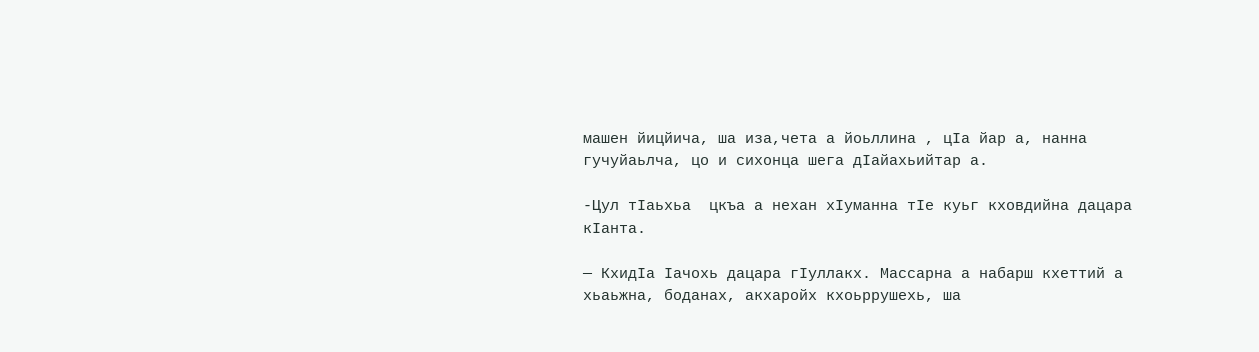машен йицйича, ша иза,чета а йоьллина , цIа йар а, нанна гучуйаьлча, цо и сихонца шега дIайахьийтар а.

-Цул тIаьхьа  цкъа а нехан хIуманна тIе куьг кховдийна дацара  кIанта.

— КхидIа Iачохь дацара гIуллакх. Массарна а набарш кхеттий а хьаьжна, боданах, акхаройх кхоьррушехь, ша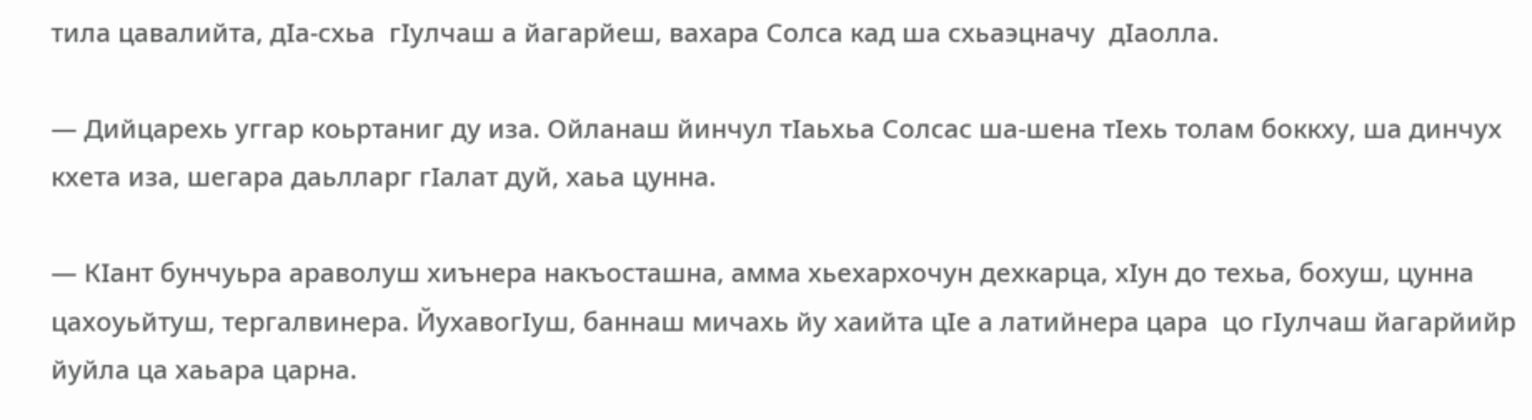тила цавалийта, дIа-схьа  гIулчаш а йагарйеш, вахара Солса кад ша схьаэцначу  дIаолла.

— Дийцарехь уггар коьртаниг ду иза. Ойланаш йинчул тIаьхьа Солсас ша-шена тIехь толам боккху, ша динчух кхета иза, шегара даьлларг гIалат дуй, хаьа цунна.

— КIант бунчуьра араволуш хиънера накъосташна, амма хьехархочун дехкарца, хIун до техьа, бохуш, цунна цахоуьйтуш, тергалвинера. ЙухавогIуш, баннаш мичахь йу хаийта цIе а латийнера цара  цо гIулчаш йагарйийр йуйла ца хаьара царна.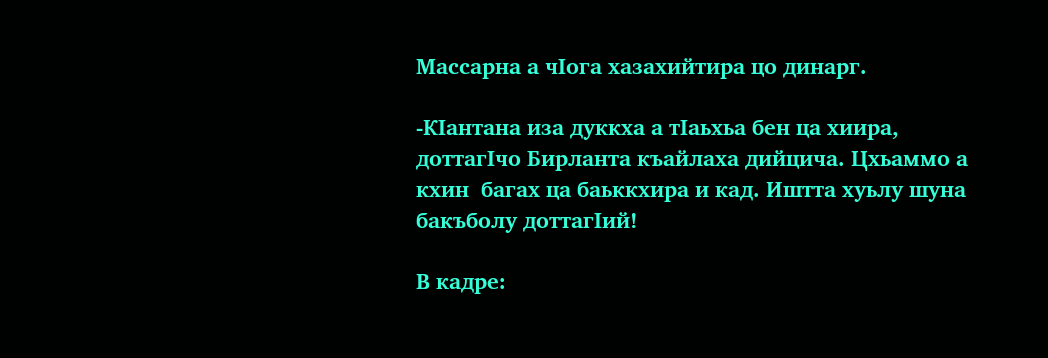Массарна а чIога хазахийтира цо динарг.

-КIантана иза дуккха а тIаьхьа бен ца хиира, доттагIчо Бирланта къайлаха дийцича. Цхьаммо а кхин  багах ца баьккхира и кад. Иштта хуьлу шуна бакъболу доттагIий!

В кадре: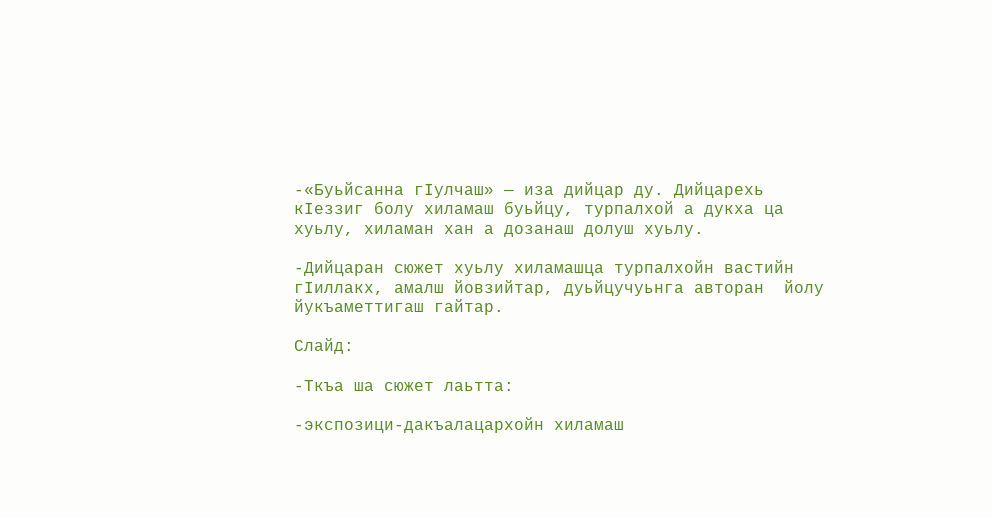-«Буьйсанна гIулчаш» — иза дийцар ду. Дийцарехь кIеззиг болу хиламаш буьйцу, турпалхой а дукха ца хуьлу, хиламан хан а дозанаш долуш хуьлу.

-Дийцаран сюжет хуьлу хиламашца турпалхойн вастийн гIиллакх, амалш йовзийтар, дуьйцучуьнга авторан  йолу йукъаметтигаш гайтар.

Слайд:

-Ткъа ша сюжет лаьтта:

-экспозици-дакъалацархойн хиламаш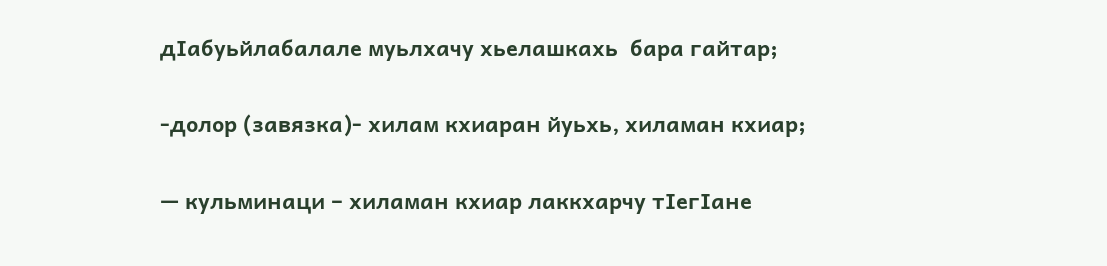дIабуьйлабалале муьлхачу хьелашкахь  бара гайтар;

-долор (завязка)- хилам кхиаран йуьхь, хиламан кхиар;

— кульминаци – хиламан кхиар лаккхарчу тIегIане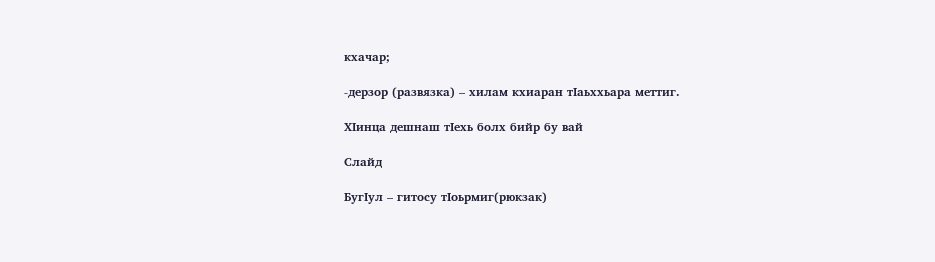кхачар;

-дерзор (развязка) – хилам кхиаран тIаьххьара меттиг.

ХIинца дешнаш тIехь болх бийр бу вай

Слайд

БугIул – гитосу тIоьрмиг(рюкзак)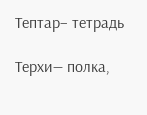Тептар– тетрадь

Терхи— полка,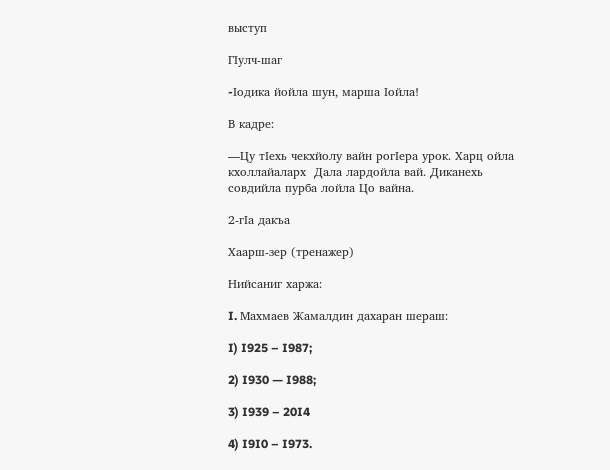выступ

ГIулч-шаг

-Iодика йойла шун, марша Iойла!

В кадре:

—Цу тIехь чекхйолу вайн рогIера урок. Харц ойла кхоллайаларх  Дала лардойла вай. Диканехь совдийла пурба лойла Цо вайна.

2-гIа дакъа

Хаарш-зер (тренажер)

Нийсаниг харжа:

I. Махмаев Жамалдин дахаран шераш:

I) I925 – I987;

2) I930 — I988;

3) I939 – 20I4

4) I9I0 – I973.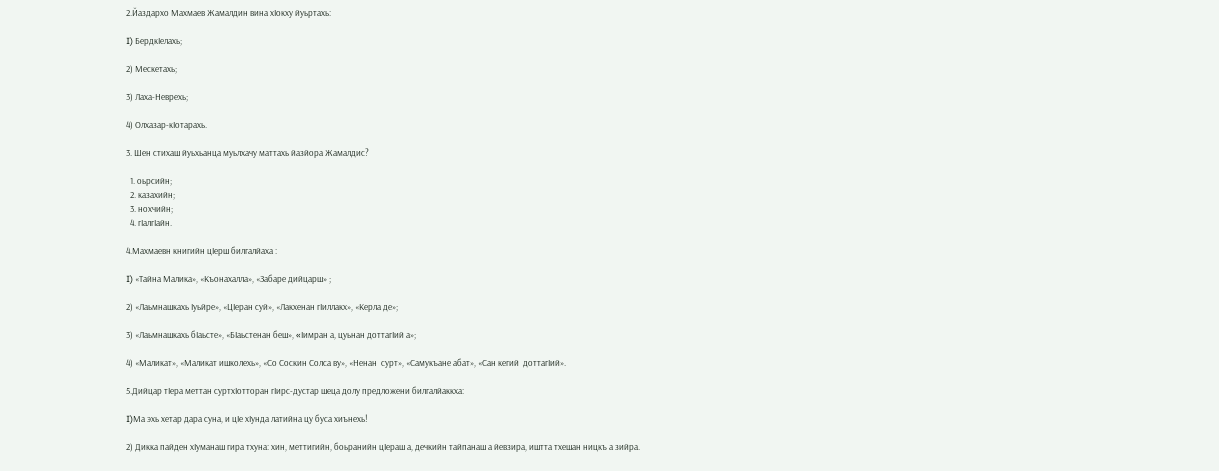2.Йаздархо Махмаев Жамалдин вина хIокху йуьртахь:

I) БердкIелахь;

2) Мескетахь;

3) Лаха-Неврехь;

4) Олхазар-кIотарахь.

3. Шен стихаш йуьхьанца муьлхачу маттахь йазйора Жамалдис?

  1. оьрсийн;
  2. казахийн;
  3. нохчийн;
  4. гIалгIайн.

4.Махмаевн книгийн цIерш билгалйаха :

I) «Тайна Малика», «Къонахалла», «Забаре дийцарш» ;

2) «Лаьмнашкахь Iуьйре», «ЦIеран суй», «Лакхенан гIиллакх», «Керла де»;

3) «Лаьмнашкахь бIаьсте», «БIаьстенан беш», «Iимран а, цуьнан доттагIий а»;

4) «Маликат», «Маликат ишколехь», «Со Соскин Солса ву», «Ненан  сурт», «Самукъане абат», «Сан кегий  доттагIий».

5.Дийцар тIера меттан суртхIотторан гIирс-дустар шеца долу предложени билгалйаккха:

I)Ма эхь хетар дара суна, и цIе хIунда латийна цу буса хиънехь!

2) Дикка пайден хIуманаш гира тхуна: хин, меттигийн, боьранийн цIераш а, дечкийн тайпанаш а йевзира, иштта тхешан ницкъ а зийра.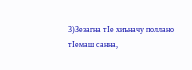3)Зезагна тIе хиъначу поллано  тIемаш санна,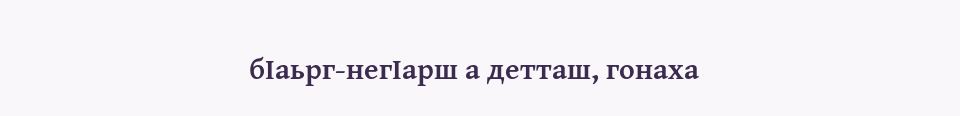бIаьрг-негIарш а детташ, гонаха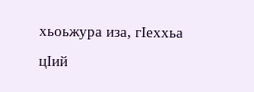хьоьжура иза, гIеххьа цIий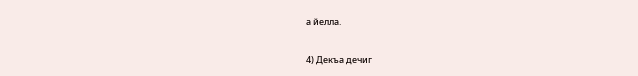а йелла.

4) Декъа дечиг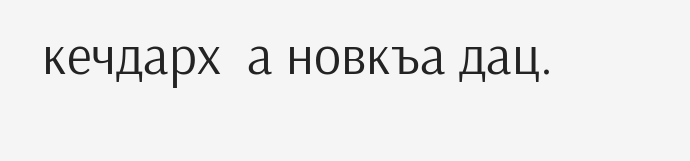кечдарх  а новкъа дац.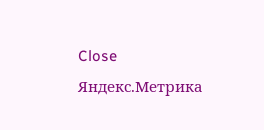Close
Яндекс.Метрика